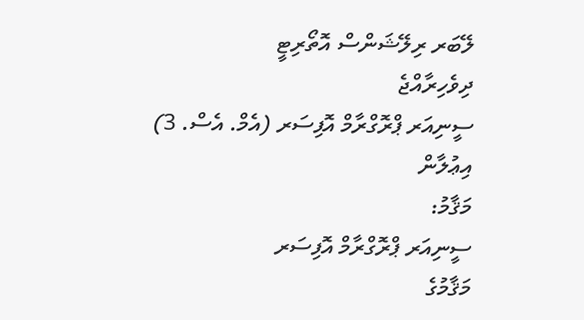ލޭބަރ ރިލޭޝަންސް އޮތޯރިޓީ
ދިވެހިރާއްޖެ
ސީނިއަރ ޕްރޮގްރާމް އޮފިސަރ (އެމް. އެސް. 3)
އިޢުލާން
މަޤާމު:
ސީނިއަރ ޕްރޮގްރާމް އޮފިސަރ
މަޤާމުގެ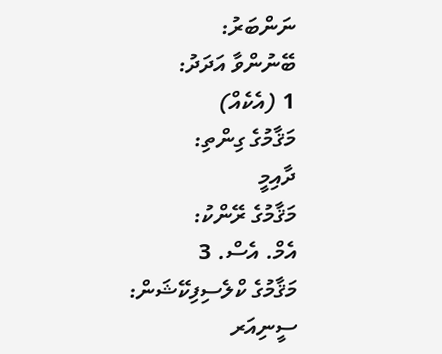ނަންބަރު:
ބޭނުންވާ އަދަދު:
1 (އެކެއް)
މަޤާމުގެ ގިންތި:
ދާއިމީ
މަޤާމުގެ ރޭންކު:
އެމް. އެސް. 3
މަޤާމުގެ ކްލެސިފިކޭޝަން:
ސީނިއަރ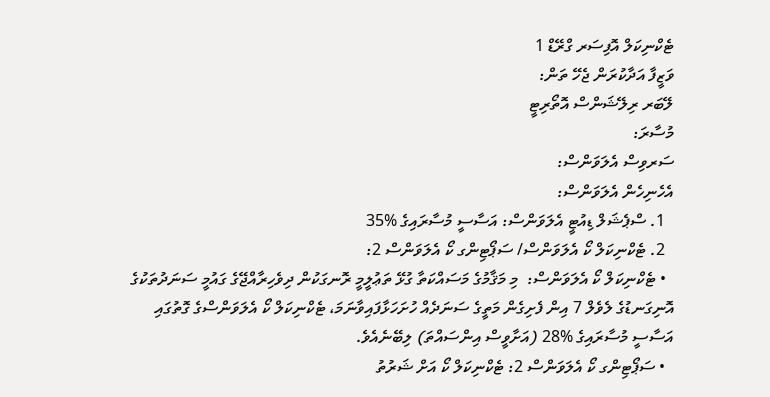ޓެކްނިކަލް އޮފިސަރ ގްރޭޑް 1
ވަޒީފާ އަދާކުރަން ޖެހޭ ތަން:
ލޭބަރ ރިލޭޝަންސް އޮތޯރިޓީ
މުސާރަ:
ސަރވިސް އެލަވަންސް:
އެހެނިހެން އެލަވަންސް:
  1. ސްޕެޝަލް ޑިއުޓީ އެލަވަންސް: އަސާސީ މުސާރައިގެ %35
  2. ޓެކްނިކަލް ކޯ އެލަވަންސް/ ސަޕޯޓިންގ ކޯ އެލަވަންސް 2:
  • ޓެކްނިކަލް ކޯ އެލަވަންސް:  މި މަޤާމުގެ މަސައްކަތާ ގުޅޭ ތަޢުލީމީ ރޮނގަކުން ދިވެހިރާއްޖޭގެ ގައުމީ ސަނަދުތަކުގެ އޮނިގަނޑުގެ ލެވެލް 7 އިން ފެށިގެން މަތީގެ ސަނަދެއް ހުށަހަޅާފައިވާނަމަ، ޓެކްނިކަލް ކޯ އެލަވަންސްގެ ގޮތުގައި އަސާސީ މުސާރައިގެ %28 (އަށާވީސް އިންސައްތަ) ލިބޭނެއެވެ.
  • ސަޕޯޓިންގ ކޯ އެލަވަންސް 2: ޓެކްނިކަލް ކޯ އަށް ޝަރުތު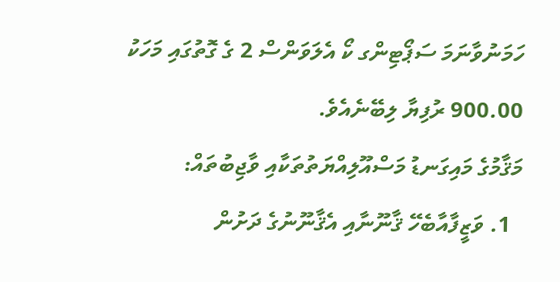ހަމަނުވާނަމަ ސަޕޯޓިންގ ކޯ އެލަވަންސް 2 ގެ ގޮތުގައި މަހަކު 900.00 ރުފިޔާ ލިބޭނެއެވެ.
މަޤާމުގެ މައިގަނޑު މަސްއޫލިއްޔަތުތަކާއި ވާޖިބުތައް:
  1. ވަޒީފާއާބެހޭ ޤާނޫނާއި އެޤާނޫނުގެ ދަށުން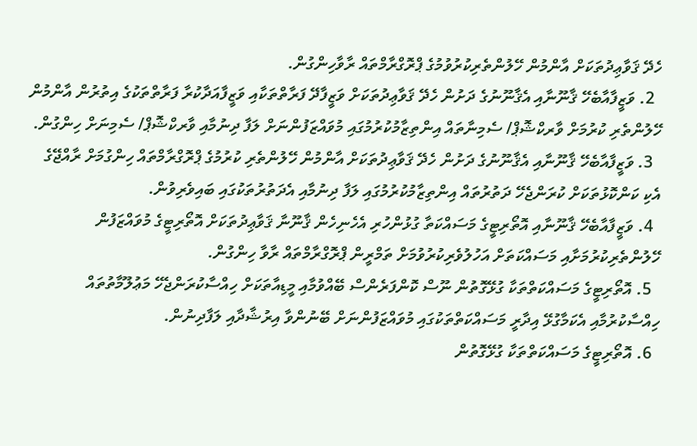ހެދޭ ޤަވާޢިދުތަކަށް އާންމުން ހޭލުންތެރިކުރުވުމުގެ ޕްރޮގްރާމްތައް ރާވާހިންގުން.
  2. ވަޒީފާއާބެހޭ ޤާނޫނާއި އެޤާނޫނުގެ ދަށުން ހެދޭ ޤަވާޢިދުތަކަށް ވަޒީފާދޭ ފަރާތްތަކާއި ވަޒީފާއަދާކުރާ ފަރާތްތަކުގެ އިތުރުން އާންމުން ހޭލުންތެރި ކުރުމަށް ވާރކްޝޮޕް/ ސެމިނާތައް އިންތިޒާމުކުރުމުގައި މުވައްޒަފުންނަށް ލަފާ ދިނުމާއި ވާރކްޝޮޕް/ ސެމިނަށް ހިންގުން.
  3. ވަޒީފާއާބެހޭ ޤާނޫނާއި އެޤާނޫނުގެ ދަށުން ހެދޭ ޤަވާޢިދުތަކަށް އާންމުން ހޭލުންތެރި ކުރުމުގެ ޕްރޮގްރާމްތައް ހިންގުމަށް ރާއްޖޭގެ އެކި ކަންކޮޅުތަކަށް ކުރަންޖެހޭ ދަތުރުތައް އިންތިޒާމުކުރުމުގައި ލަފާ ދިނުމާއި އެދަތުރުތަކުގައި ބައިވެރިވުން.
  4. ވަޒީފާއާބެހޭ ޤާނޫނާއި އޮތޯރިޓީގެ މަސައްކަތާ ގުޅުންހުރި އެހެނިހެން ޤާނޫނާ ޤަވާޢިދުތަކަށް އޮތޯރިޓީގެ މުވައްޒަފުން ހޭލުންތެރިކުރުމަށާއި މަސައްކަތަށް އަހުލުވެރިކުރުވުމަށް ތަމްރީން ޕްރޮގްރާމްތައް ރާވާ ހިންގުން.
  5. އޮތޯރިޓީގެ މަސައްކަތްތަކާ ގުޅޭގޮތުން ނޫސް ކޮންފަރެންސް ބޭއްވުމާއި މީޑިއާތަކަށް ހިއްސާކުރަންޖެހޭ މަޢުލޫމާތުތައް ހިއްސާކުރުމާއި އެކަމާގުޅޭ އިދާރީ މަސައްކަތްތަކުގައި މުވައްޒަފުންނަށް ބޭނުންވާ އިރުޝާދާއި ލަފާދިނުން.
  6. އޮތޯރިޓީގެ މަސައްކަތްތަކާ ގުޅޭގޮތުން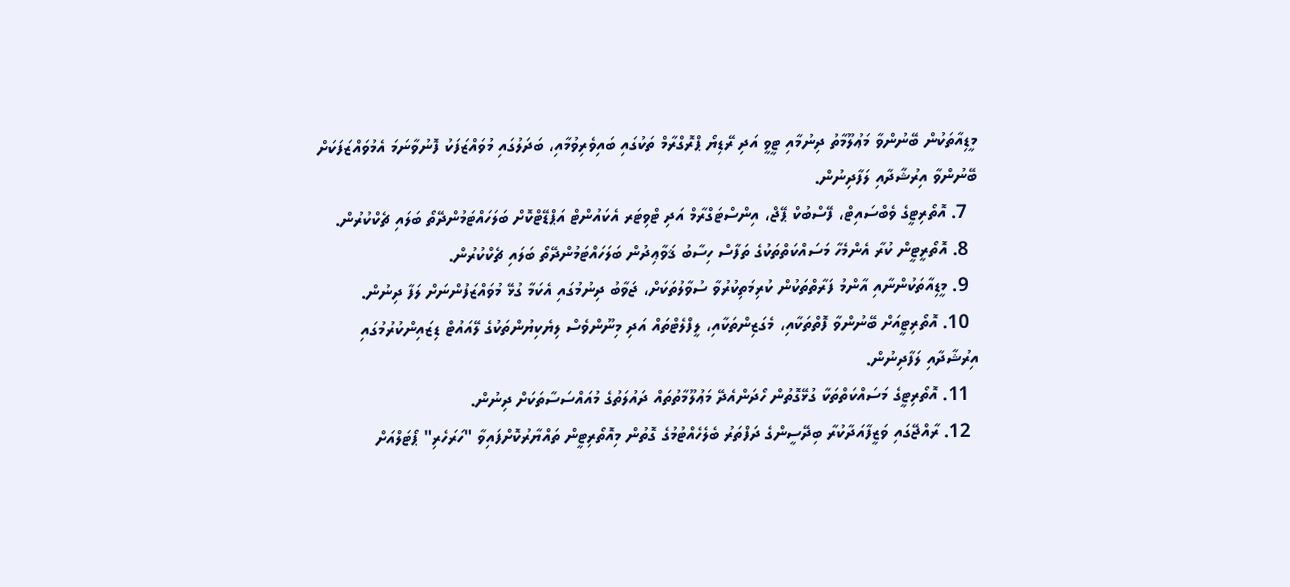މީޑިއާތަކުން ބޭނުންވާ މަޢުލޫމާތު ދިނުމާއި ޓީވީ އަދި ރޭޑިޔޯ ޕްރޮގްރާމް ތަކުގައި ބައިވެރިވުމާއި، ބަދަލުގައި މުވައްޒަފަކު ފޮނުވާނަމަ އެމުވައްޒަފަކަށް ބޭނުންވާ އިރުޝާދާއި ލަފާދިނުން.
  7. އޮތޯރިޓީގެ ވެބްސައިޓް، ފޭސްބުކް ޕޭޖް، އިންސްޓަގްރާމް އަދި ޓްވިޓަރ އެކައުންޓް އަޕްޑޭޓްކޮށް ބަލަހައްޓަމުންދޭތޯ ބަލައި ޗެކްކުރުން.
  8. އޮތޯރީޓީން ކުރާ އެންމެހާ މަސައްކަތްތަކުގެ ތަފާސް ހިސާބު ޤަވާޢިދުން ބަލަހައްޓަމުންދޭތޯ ބަލައި ޗެކްކުރުން.
  9. މީޑިއާތަކުންނާއި އާންމު ފަރާތްތަކުން ކުރިމަތިކުރުވާ ސުވާލުތަކަށް، ޖަވާބު ދިނުމުގައި އެކަމާ ގުޅޭ މުވައްޒަފުންނަށް ލަފާ ދިނުން.
  10. އޮތޯރިޓީއަށް ބޭނުންވާ ފޮތްތަކާއި، މެގަޒިންތަކާއި، ލީފްލެޓްތައް އަދި މިނޫންވެސް ލިޔެކިޔުންތަކުގެ ލޭއައުޓް ޑިޒައިންކުރުމުގައި އިރުޝާދާއި ލަފާދިނުން.
  11. އޮތޯރިޓީގެ މަސައްކަތްތަކާ ގުޅޭގޮތުން ހޯދަންއެދޭ މަޢުލޫމާތުތައް ދައުލަތުގެ މުއައްސަސާތަކަށް ދިނުން.
  12. ރާއްޖޭގައި ވަޒީފާއަދާކުރާ ބިދޭސީންގެ ދަފްތަރު ބެލެހެއްޓުމުގެ ގޮތުން މިއޮތޯރިޓީން ތައްޔާރުކޮށްފައިވާ "ހަރަހެރި" ޕޯޓަލްއަށް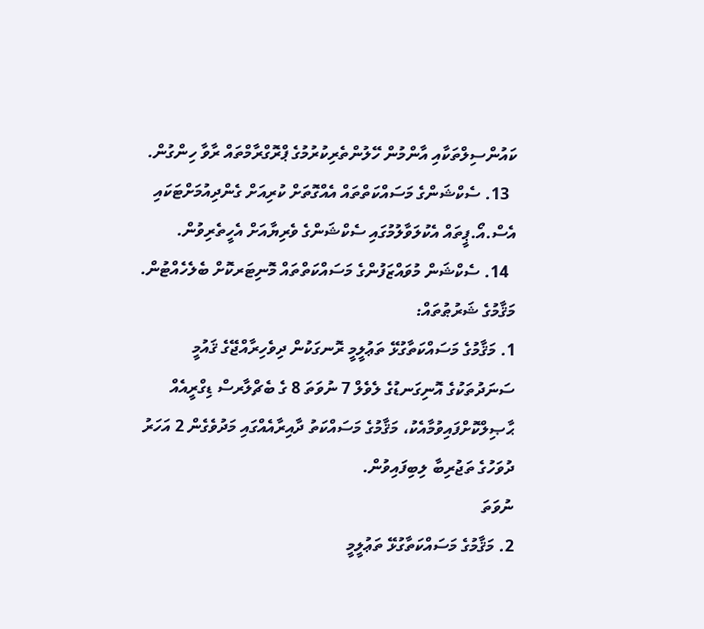ކައުންސިލްތަކާއި އާންމުން ހޭލުންތެރިކުރުމުގެ ޕްރޮގްރާމްތައް ރާވާ ހިންގުން.
  13. ސެކްޝަންގެ މަސައްކަތްތައް އެއްގޮތަށް ކުރިއަށް ގެންދިއުމަށްޓަކައި އެސް.އޯ.ޕީތައް އެކުލަވާލުމުގައި ސެކްޝަންގެ ވެރިޔާއަށް އެހީތެރިވުން.
  14. ސެކްޝަން މުވައްޒަފުންގެ މަސައްކަތްތައް މޮނިޓަރކޮށް ބެލެހެއްޓުން.
މަޤާމުގެ ޝަރުޠުތައް:
1. މަޤާމުގެ މަސައްކަތާގުޅޭ ތަޢުލީމީ ރޮނގަކުން ދިވެހިރާއްޖޭގެ ޤައުމީ ސަނަދުތަކުގެ އޮނިގަނޑުގެ ލެވެލް 7 ނުވަތަ 8 ގެ ބެޗްލާރސް ޑިގްރީއެއް ޙާޞިލްކޮށްފައިވުމާއެކު، މަޤާމުގެ މަސައްކަތު ދާއިރާއެއްގައި މަދުވެގެން 2 އަހަރު ދުވަހުގެ ތަޖުރިބާ ލިބިފައިވުން.
ނުވަތަ
2. މަޤާމުގެ މަސައްކަތާގުޅޭ ތަޢުލީމީ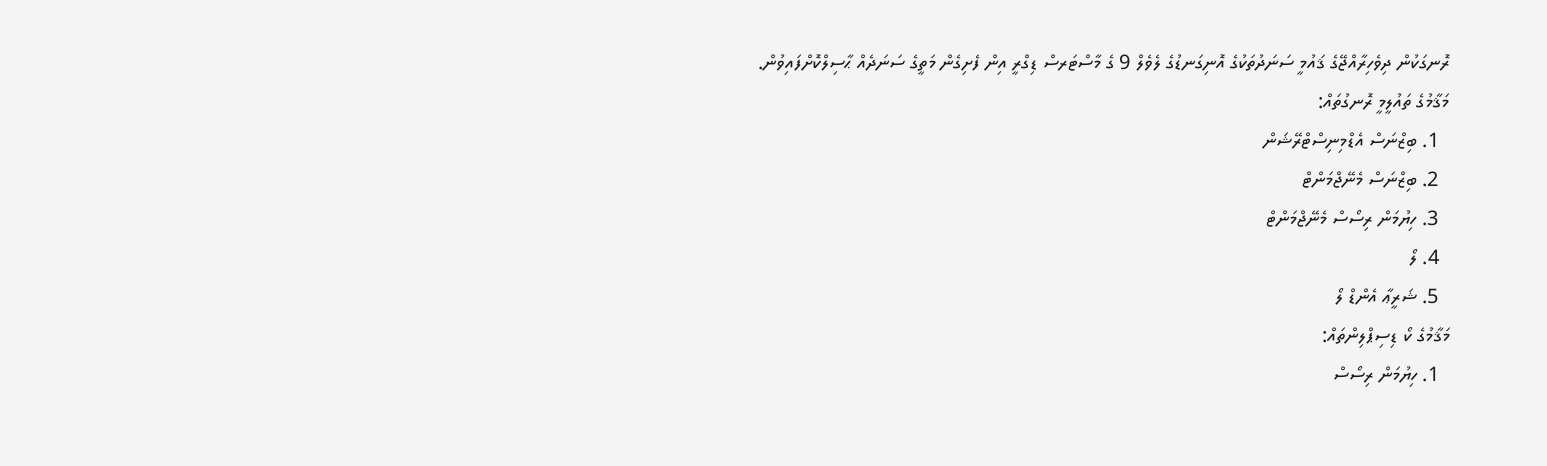ރޮނގަކުން ދިވެހިރާއްޖޭގެ ޤައުމީ ސަނަދުތަކުގެ އޮނިގަނޑުގެ ލެވެލް 9 ގެ މާސްޓަރސް ޑިގްރީ އިން ފެށިގެން މަތީގެ ސަނަދެއް ޙާސިލްކޮށްފައިވުން.
މަޤާމުގެ ތައުލީމީ ރޮނގުތައް:
  1. ބިޒްނަސް އެޑްމިނިސްޓްރޭޝަން
  2. ބިޒްނަސް މެނޭޖްމަންޓް
  3. ހިޔުމަން ރިސޯސް މެނޭޖްމަންޓް
  4. ލޯ
  5. ޝަރީޢާ އެންޑް ލޯ
މަޤާމުގެ ކޯ ޑިސިޕްލިންތައް:
  1. ހިޔުމަން ރިސޯސް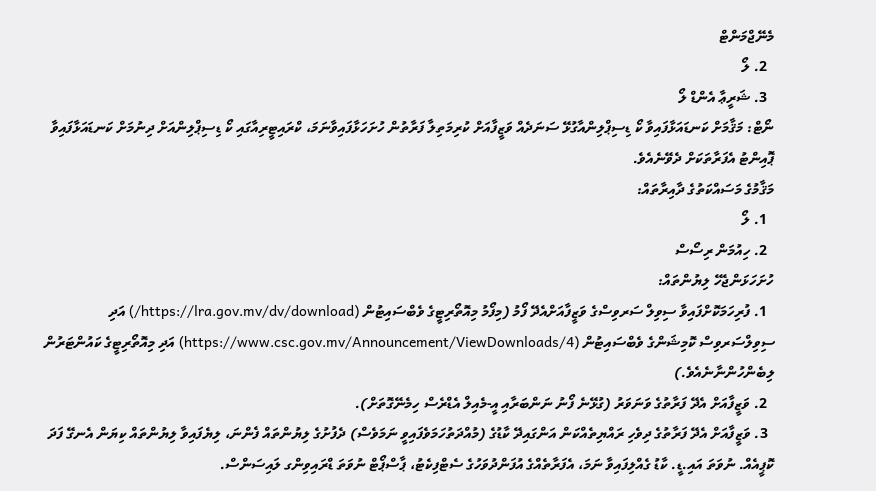މެނޭޖްމަންޓް
  2. ލޯ
  3. ޝަރީޢާ އެންޑް ލޯ
ނޯޓް: މަޤާމަށް ކަނޑައަޅާފައިވާ ކޯ ޑިސިޕްލިންއާގުޅޭ ސަނަދެއް ވަޒީފާއަށް ކުރިމަތިލާ ފަރާތުން ހުށަހަޅާފައިވާނަމަ، ކްރައިޓީރިއާގައި ކޯ ޑިސިޕްލިންއަށް ދިނުމަށް ކަނޑައަޅާފައިވާ ޕޮއިންޓު އެފަރާތަކަށް ދެވޭނެއެވެ.
މަޤާމުގެ މަސައްކަތުގެ ދާއިރާތައް:
  1. ލޯ
  2. ހިއުމަން ރިސޯސް
ހުށަހަޅަންޖެހޭ ލިޔުންތައް:
  1. ފުރިހަމަކޮށްފައިވާ ސިވިލް ސަރވިސްގެ ވަޒީފާއަށްއެދޭ ފޯމު (މިފޯމު މިއޮތޯރިޓީގެ ވެބްސައިޓުން (https://lra.gov.mv/dv/download/) އަދި ސިވިލްސަރވިސް ކޮމިޝަންގެ ވެބްސައިޓުން (https://www.csc.gov.mv/Announcement/ViewDownloads/4) އަދި މިއޮތޯރިޓީގެ ކައުންޓަރުން ލިބެންހުންނާނެއެވެ.)
  2. ވަޒީފާއަށް އެދޭ ފަރާތުގެ ވަނަވަރު (ގުޅޭނެ ފޯނު ނަންބަރާއި އީ-މެއިލް އެޑްރެސް ހިމެނޭގޮތަށް).
  3. ވަޒީފާއަށް އެދޭ ފަރާތުގެ ދިވެހި ރައްޔިތެއްކަން އަންގައިދޭ ކާޑުގެ (މުއްދަތުހަމަވެފައިވީ ނަމަވެސް) ދެފުށުގެ ލިޔުންތައް ފެންނަ، ލިޔެފައިވާ ލިޔުންތައް ކިޔަން އެނގޭ ފަދަ ކޮޕީއެއް. ނުވަތަ އައި.ޑީ. ކާޑު ގެއްލިފައިވާ ނަމަ، އެފަރާތެއްގެ އުފަންދުވަހުގެ ސެޓްފިކެޓު، ޕާސްޕޯޓް ނުވަތަ ޑްރައިވިންގ ލައިސަންސް.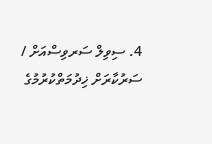4. ސިވިލް ސަރވިސްއަށް / ސަރުކާރަށް ޚިދުމަތްކުރުމުގެ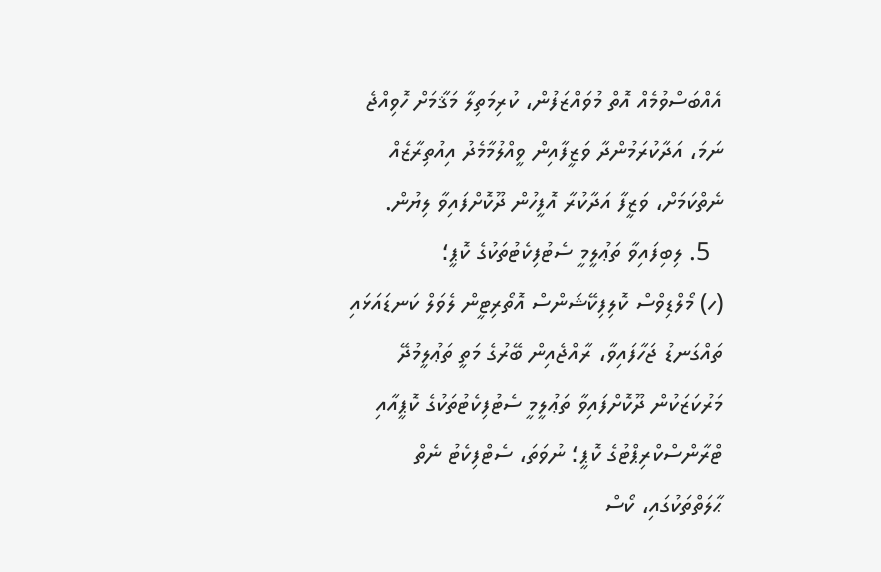އެއްބަސްވުމެއް އޮތް މުވައްޒަފުން، ކުރިމަތިލާ މަޤާމަށް ހޮވިއްޖެ ނަމަ، އަދާކުރަމުންދާ ވަޒީފާއިން ވީއްލުމާމެދު އިއުތިރާޒެއް ނެތްކަމަށް، ވަޒީފާ އަދާކުރާ އޮފީހުން ދޫކޮށްފައިވާ ލިޔުން.
  5. ލިބިފައިވާ ތަޢުލީމީ ސެޓުފިކެޓުތަކުގެ ކޮޕީ؛
(ހ) މޯލްޑިވްސް ކޮލިފިކޭޝަންސް އޮތޯރިޓީން ލެވަލް ކަނޑައަޅައި ތައްގަނޑު ޖަހާފައިވާ، ރާއްޖެއިން ބޭރުގެ މަތީ ތަޢުލީމުދޭ މަރުކަޒަކުން ދޫކޮށްފައިވާ ތަޢުލީމީ ސެޓުފިކެޓުތަކުގެ ކޮޕީއާއި ޓްރާންސްކްރިޕްޓުގެ ކޮޕީ؛ ނުވަތަ، ސެޓްފިކެޓު ނެތް ޙާލަތްތަކުގައި، ކޯސް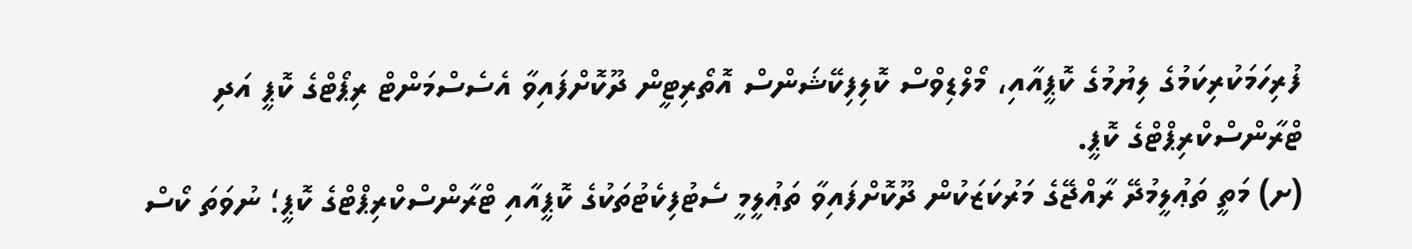ފުރިހަމަކުރިކަމުގެ ލިޔުމުގެ ކޮޕީއާއި، މޯލްޑިވްސް ކޮލިފިކޭޝަންސް އޮތޯރިޓީން ދޫކޮށްފައިވާ އެސެސްމަންޓް ރިޕޯޓްގެ ކޮޕީ އަދި ޓްރާންސްކްރިޕްޓްގެ ކޮޕީ.
(ށ) މަތީ ތަޢުލީމުދޭ ރާއްޖޭގެ މަރުކަޒަކުން ދޫކޮށްފައިވާ ތަޢުލީމީ ސެޓުފިކެޓުތަކުގެ ކޮޕީއާއި ޓްރާންސްކްރިޕްޓްގެ ކޮޕީ؛ ނުވަތަ ކޯސް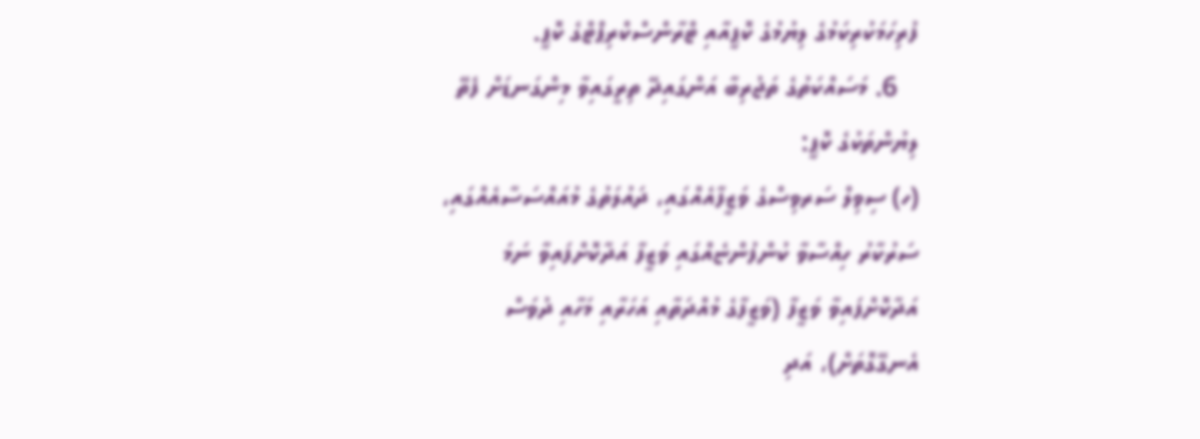ފުރިހަމަކުރިކަމުގެ ލިޔުމުގެ ކޮޕީއާއި ޓްރާންސްކްރިޕްޓްގެ ކޮޕީ.
   6. މަސައްކަތުގެ ތަޖުރިބާ އަންގައިދޭ ތިރީގައިވާ މިންގަނޑަށް ފެތޭ ލިޔުންތަކުގެ ކޮޕީ:
(ހ) ސިވިލް ސަރވިސްގެ ވަޒީފާއެއްގައި، ދައުލަތުގެ މުއައްސަސާއެއްގައި، ސަރުކާރު ހިއްސާވާ ކުންފުންޏެއްގައި ވަޒީފާ އަދާކޮށްފައިވާ ނަމަ އަދާކޮށްފައިވާ ވަޒީފާ (ވަޒީފާގެ މުއްދަތާއި އަހަރާއި މަހާއި ދުވަސް އެނގޭގޮތަށް)، އަދި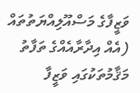ވަޒީފާގެ މަސްއޫލިއްޔަތުތައް (އެއް އިދާރާއެއްގެ ތަފާތު މަޤާމުތަކުގައި ވަޒީފާ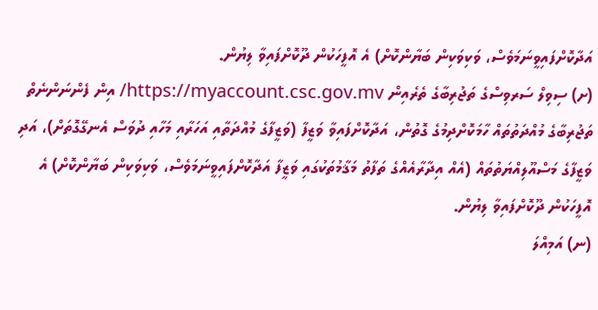އަދާކޮށްފައިވީނަމަވެސް، ވަކިވަކިން ބަޔާންކޮށް) އެ އޮފީހަކުން ދޫކޮށްފައިވާ ލިޔުން.
(ށ) ސިވިލް ސަރވިސްގެ ތަޖުރިބާގެ ތެރެއިން https://myaccount.csc.gov.mv/ އިން ފެންނަންނެތް ތަޖުރިބާގެ މުއްދަތުތައް ހާމަކޮށްދިމުގެ ގޮތުން، އަދާކޮށްފައިވާ ވަޒީފާ (ވަޒީފާގެ މުއްދަތާއި އަހަރާއި މަހާއި ދުވަސް އެނގޭގޮތަށް)، އަދި ވަޒީފާގެ މަސްއޫލިއްޔަތުތައް (އެއް އިދާރާއެއްގެ ތަފާތު މަޤާމުތަކުގައި ވަޒީފާ އަދާކޮށްފައިވީނަމަވެސް، ވަކިވަކިން ބަޔާންކޮށް) އެ އޮފީހަކުން ދޫކޮށްފައިވާ ލިޔުން.
(ނ) އަމިއްލަ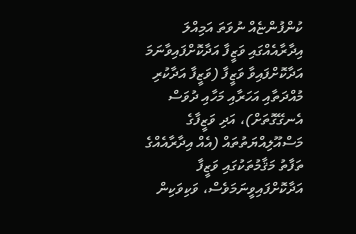ކުންފުންޏެއް ނުވަތަ އަމިއްލަ އިދާރާއެއްގައި ވަޒީފާ އަދާކޮށްފައިވާނަމަ އަދާކޮށްފައިވާ ވަޒީފާ (ވަޒީފާ އަދާކުރި މުއްދަތާއި އަހަރާއި މަހާއި ދުވަސް އެނގޭގޮތަށް)، އަދި ވަޒީފާގެ މަސްއޫލިއްޔަތުތައް (އެއް އިދާރާއެއްގެ ތަފާތު މަޤާމުތަކުގައި ވަޒީފާ އަދާކޮށްފައިވީނަމަވެސް، ވަކިވަކިން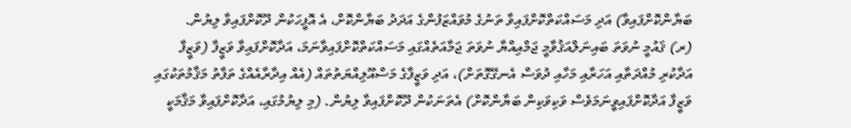ބަޔާންކޮށްފައިވާ) އަދި މަސައްކަތްކޮށްފައިވާ ތަނުގެ މުވައްޒަފުންގެ އަދަދު ބަޔާންކޮށް، އެ އޮފީހަކުން ދޫކޮށްފައިވާ ލިޔުން.
(ރ) ޤައުމީ ނުވަތަ ބައިނަލްއަޤުވާމީ ޖަމްއިއްޔާ ނުވަތަ ޖަމާއަތެއްގައި މަސައްކަތްކޮށްފައިވާނަމަ، އަދާކޮށްފައިވާ ވަޒީފާ (ވަޒީފާ އަދާކުރި މުއްދަތާއި އަހަރާއި މަހާއި ދުވަސް އެނގޭގޮތަށް)، އަދި ވަޒީފާގެ މަސްއޫލިއްޔަތުތައް (އެއް އިދާރާއެއްގެ ތަފާތު މަޤާމުތަކުގައި ވަޒީފާ އަދާކޮށްފައިވީނަމަވެސް ވަކިވަކިން ބަޔާންކޮށް) އެތަނަކުން ދޫކޮށްފައިވާ ލިޔުން. (މި ލިޔުމުގައި، އަދާކޮށްފައިވާ މަޤާމަކީ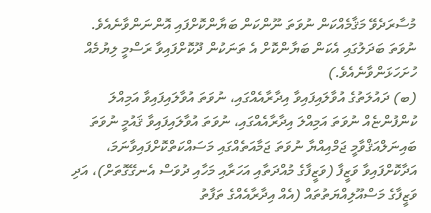މުސާރަދެވޭ މަޤާމެއްކަން ނުވަތަ ނޫންކަން ބަޔާންކޮށްފައި އޮންނަންވާނެއެވެ. ނުވަތަ ބަދަލުގައި އެކަން ބަޔާންކޮށް އެ ތަނަކުން ދޫކޮށްފައިވާ ރަސްމީ ލިޔުމެއް ހުށަހަޅަންވާނެއެވެ.)
(ބ) ދައުލަތުގެ އުވާލައިފައިވާ އިދާރާއެއްގައި، ނުވަތަ އުވާލައިފައިވާ އަމިއްލަ ކުންފުންޏެއް ނުވަތަ އަމިއްލަ އިދާރާއެއްގައި، ނުވަތަ އުވާލައިފައިވާ ޤައުމީ ނުވަތަ ބައިނަލްއަޤްވާމީ ޖަމްއިއްޔާ ނުވަތަ ޖަމާއަތެއްގައި މަސައްކަތްކޮށްފައިވާނަމަ، އަދާކޮށްފައިވާ ވަޒީފާ (ވަޒީފާގެ މުއްދަތާއި އަހަރާއި މަހާއި ދުވަސް އެނގޭގޮތަށް)، އަދި ވަޒީފާގެ މަސްއޫލިއްޔަތުތައް (އެއް އިދާރާއެއްގެ ތަފާތު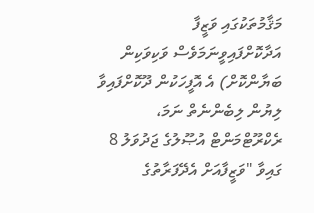މަޤާމުތަކުގައި ވަޒީފާ އަދާކޮށްފައިވީނަމަވެސް ވަކިވަކިން ބަޔާންކޮށް) އެ އޮފީހަކުން ދޫކޮށްފައިވާ ލިޔުން ލިބެންނެތް ނަމަ، ރެކްރޫޓްމަންޓް އުޞޫލުގެ ޖަދުވަލު 8 ގައިވާ "ވަޒީފާއަށް އެދޭފަރާތުގެ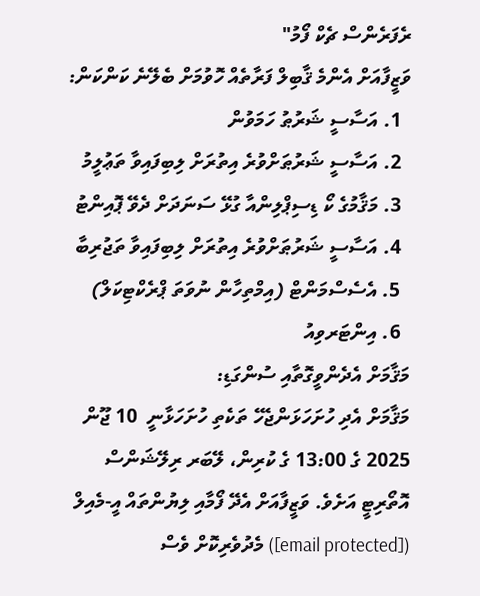ރެފަރެންސް ޗެކް ފޯމު"
ވަޒީފާއަށް އެންމެ ޤާބިލް ފަރާތެއް ހޮވުމަށް ބެލޭނެ ކަންކަން:
  1. އަސާސީ ޝަރުޠު ހަމަވުން
  2. އަސާސީ ޝަރުޠަށްވުރެ އިތުރަށް ލިބިފައިވާ ތަޢުލީމު
  3. މަޤާމުގެ ކޯ ޑިސިޕްލިންއާ ގުޅޭ ސަނަދަށް ދެވޭ ޕޮއިންޓު
  4. އަސާސީ ޝަރުޠަށްވުރެ އިތުރަށް ލިބިފައިވާ ތަޖުރިބާ
  5. އެސެސްމަންޓް (އިމްތިހާން ނުވަތަ ޕްރެކްޓިކަލް)
  6. އިންޓަރވިއު
މަޤާމަށް އެދެންވީގޮތާއި ސުންގަޑި:
މަޤާމަށް އެދި ހުށަހަޅަންޖެހޭ ތަކެތި ހުށަހަޅާނީ  10 ޖޫން 2025 ގެ 13:00 ގެ ކުރިން، ލޭބަރ ރިލޭޝަންސް އޮތޯރިޓީ އަށެވެ. ވަޒީފާއަށް އެދޭ ފޯމާއި ލިޔުންތައް އީ-މެއިލް ([email protected]) މެދުވެރިކޮށް ވެސް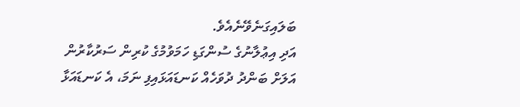ބަލައިގަނެވޭނެއެވެ.
އަދި އިޢުލާނުގެ ސުންގަޑި ހަމަވުމުގެ ކުރިން ސަރުކާރުން އަލަށް ބަންދު ދުވަހެއް ކަނޑައަޅައިފި ނަމަ، އެ ކަނޑައަޅާ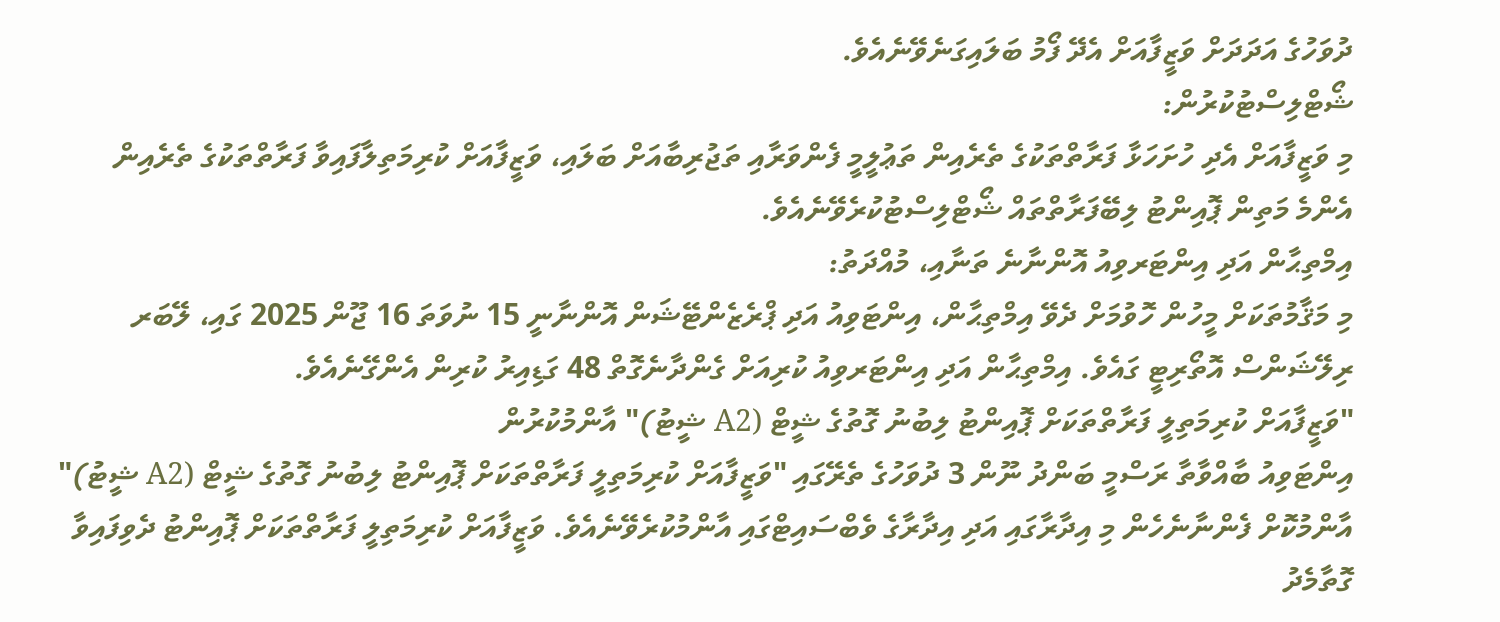ދުވަހުގެ އަދަދަށް ވަޒީފާއަށް އެދޭ ފޯމު ބަލައިގަނެވޭނެއެވެ.
ޝޯޓްލިސްޓުކުރުން:
މި ވަޒީފާއަށް އެދި ހުށަހަޅާ ފަރާތްތަކުގެ ތެރެއިން ތަޢުލީމީ ފެންވަރާއި ތަޖުރިބާއަށް ބަލައި، ވަޒީފާއަށް ކުރިމަތިލާފައިވާ ފަރާތްތަކުގެ ތެރެއިން އެންމެ މަތިން ޕޮއިންޓު ލިބޭފަރާތްތައް ޝޯޓްލިސްޓުކުރެވޭނެއެވެ.
އިމްތިޙާން އަދި އިންޓަރވިއު އޮންނާނެ ތަނާއި، މުއްދަތު:
މި މަޤާމުތަކަށް މީހުން ހޮވުމަށް ދެވޭ އިމްތިޙާން، އިންޓަވިއު އަދި ޕްރެޒެންޓޭޝަން އޮންނާނީ 15 ނުވަތަ 16 ޖޫން 2025 ގައި، ލޭބަރ ރިލޭޝަންސް އޮތޯރިޓީ ގައެވެ. އިމްތިޙާން އަދި އިންޓަރވިއު ކުރިއަށް ގެންދާނެގޮތް 48 ގަޑިއިރު ކުރިން އެންގޭނެއެވެ.
"ވަޒީފާއަށް ކުރިމަތިލީ ފަރާތްތަކަށް ޕޮއިންޓު ލިބުނު ގޮތުގެ ޝީޓް (A2 ޝީޓު)" އާންމުކުރުން
އިންޓަވިއު ބާއްވާތާ ރަސްމީ ބަންދު ނޫން 3 ދުވަހުގެ ތެރޭގައި "ވަޒީފާއަށް ކުރިމަތިލީ ފަރާތްތަކަށް ޕޮއިންޓު ލިބުނު ގޮތުގެ ޝީޓް (A2 ޝީޓު)" އާންމުކޮށް ފެންނާނެހެން މި އިދާރާގައި އަދި އިދާރާގެ ވެބްސައިޓްގައި އާންމުކުރެވޭނެއެވެ. ވަޒީފާއަށް ކުރިމަތިލީ ފަރާތްތަކަށް ޕޮއިންޓު ދެވިފައިވާ ގޮތާމެދު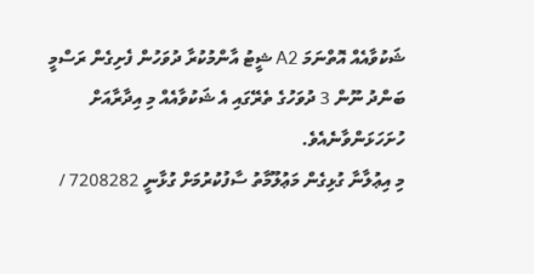ޝަކުވާއެއް އޮތްނަމަ A2 ޝީޓު އާންމުކުރާ ދުވަހުން ފެށިގެން ރަސްމީ ބަންދު ނޫން 3 ދުވަހުގެ ތެރޭގައި އެ ޝަކުވާއެއް މި އިދާރާއަށް ހުށަހަޅަންވާނެއެވެ.
މި އިޢުލާނާ ގުޅިގެން މަޢުލޫމާތު ސާފުކުރުމަށް ގުޅާނީ 7208282 /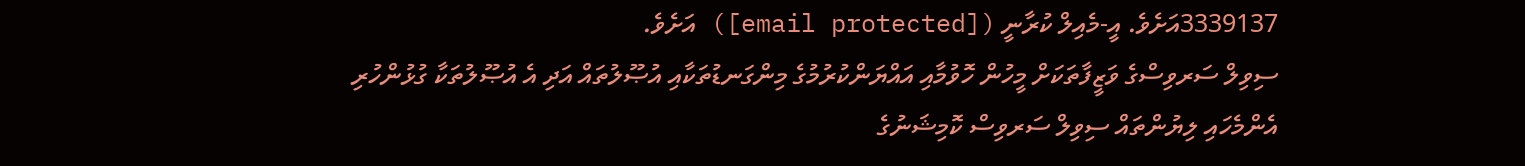3339137އަށެވެ. އީ-މެއިލް ކުރާނީ ([email protected]) އަށެވެ.
ސިވިލް ސަރވިސްގެ ވަޒީފާތަކަށް މީހުން ހޮވުމާއި އައްޔަންކުރުމުގެ މިންގަނޑުތަކާއި އުޞޫލުތައް އަދި އެ އުޞޫލުތަކާ ގުޅުންހުރި އެންމެހައި ލިޔުންތައް ސިވިލް ސަރވިސް ކޮމިޝަނުގެ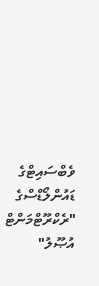ވެބްސައިޓްގެ ޑައުންލޯޑްސްގެ "ރެކްރޫޓްމަންޓް އުޞޫލު"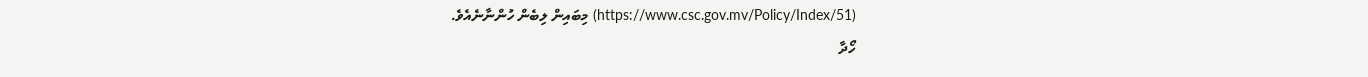(https://www.csc.gov.mv/Policy/Index/51) މިބައިން ލިބެން ހުންނާނެއެވެ.
ހޯދާ